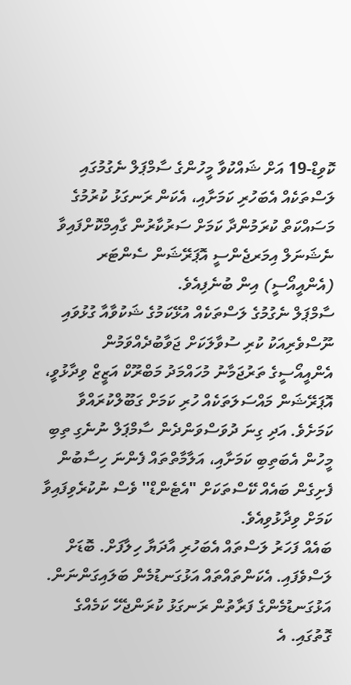ކޮވިޑް-19 އަށް ޝައްކުވާ މީހުންގެ ސާމްޕަލް ނެގުމުގައި ލަސްތަކެއް އެބަހުރި ކަމަށާއި، އެކަން ރަނގަޅު ކުރުމުގެ މަސައްކަތް ކުރަމުންދާ ކަމަށް ސަރުކާރުން ގާއިމްކޮށްފައިވާ ނެޝަނަލް އިމަރޖެންސީ އޮޕަރޭޝަން ސެންޓަރ (އެންއީއޯސީ) އިން ބުނެފިއެވެ.
ސާމްޕަލް ނެގުމުގެ ލަސްތަކެއް އުޅޭކަމުގެ ޝަކުވާއާ ގުޅުވައި ނޫސްވެރިއަކު ކުރި ސުވާލަކަށް ޖަވާބުދެއްވަމުން އެންއީއޯސީގެ ތަރުޖަމާނު މުހައްމަދު މަބްރޫކް އަޒީޒް ވިދާޅުވީ، އޮޕަރޭޝަން މައްސަލަތަކެއް ހުރި ކަމަށް ގަބޫލްކުރައްވާ ކަމަށެވެ. އަދި ގިނަ ދުވަސްވަންދެން ސާމްޕަލް ނުނެގި ތިބި މީހުން އެބަތިބި ކަމަށާއި، އަލާމާތްތައް ފެންނަ ހިސާބުން ފެށިގެން ބައެއް ކޭސްތަކަށް "އެޓެންޑް'' ވެސް ނުކުރެވިފައިވާ ކަމަށް ވިދާޅުވިއެވެ.
ބައެއް ފަހަރު ލަސްތައް އެބަހުރި އާދަޔާ ހިލާފަށް. ބޮޑަށް ލަސްވެފައި. އެކަންތައްތައް އަޅުގަނޑުމެން ބަލައިގަންނަން. އަޅުގަނޑުމެންގެ ފަރާތުން ރަނގަޅު ކުރަންޖެހޭ ކަމެއްގެ ގޮތުގައި. އެ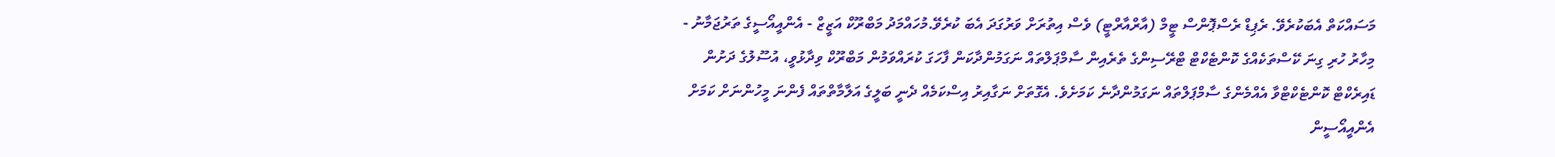މަސައްކަތް އެބަކުރެވޭ. ރެޕިޑް ރެސްޕޮންސް ޓީމް (އާރްއާރްޓީ) ވެސް އިތުރަށް ވަރުގަދަ އެބަ ކުރެވޭ.މުހައްމަދު މަބްރޫކް އަޒީޒް - އެންއީއޯސީގެ ތަރުޖަމާނު -
މިހާރު ހުރި ގިނަ ކޭސްތަކެއްގެ ކޮންޓެކްޓް ޓްރޭސިންގެ ތެރެއިން ސާމްޕަލްތައް ނަގަމުންދާކަން ފާހަގަ ކުރައްވަމުން މަބްރޫކް ވިދާޅުވީ، އުސޫލުގެ ދަށުން ޑައިރެކްޓް ކޮންޓެކްޓްވާ އެއްމެންގެ ސާމްޕަލްތައް ނަގަމުންދާނެ ކަމަށެވެ. އެގޮތަށް ނަގާއިރު އިސްކަމެއް ދެނީ ބަލީގެ އަލާމާތްތައް ފެންނަ މީހުންނަށް ކަމަށް އެންއީއޯސީން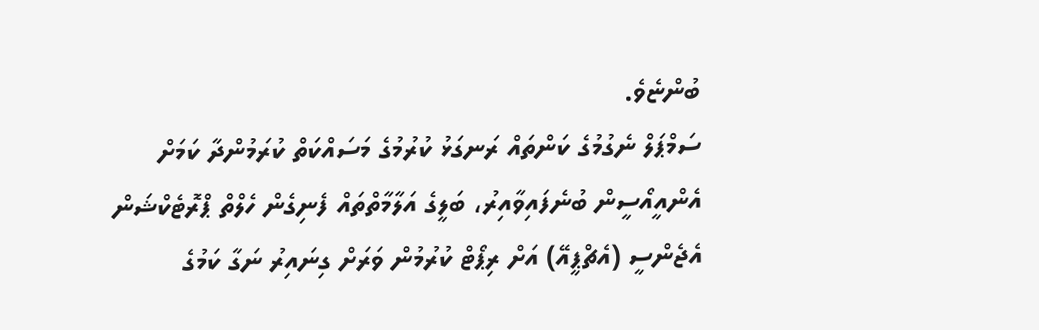ބުންޏެވެ.
ސަމްޕަލް ނެގުމުގެ ކަންތައް ރަނގަޅު ކުރުމުގެ މަސައްކަތް ކުރަމުންދާ ކަމަށް އެންއީއޯސީން ބުނެފައިވާއިރު، ބަލީގެ އަލާމާތްތައް ފެނިގެން ހެލްތް ޕްރޮޓެކްޝަން އެޖެންސީ (އެޗްޕީއޭ) އަށް ރިޕޯޓް ކުރުމުން ވަރަށް ގިނައިރު ނަގާ ކަމުގެ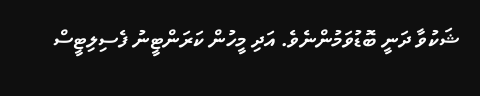ޝަކުވާ ދަނީ ބޮޑުވަމުންނެވެ. އަދި މީހުން ކަރަންޓީނު ފެސިލިޓީސް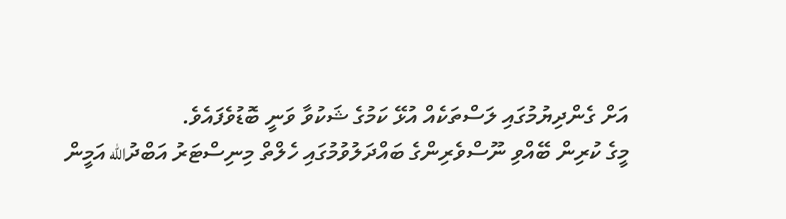އަށް ގެންދިޔުމުގައި ލަސްތަކެއް އުޅޭ ކަމުގެ ޝަކުވާ ވަނީ ބޮޑުވެފައެވެ.
މީގެ ކުރިން ބޭއްވި ނޫސްވެރިންގެ ބައްދަލުވުމުގައި ހެލްތް މިނިސްޓަރު އަބްދުالله އަމީން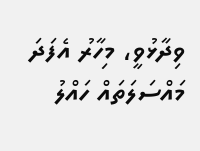ވިދާޅުވީ، މިހާރު އެފަދަ މައްސަލަތައް ހައްލު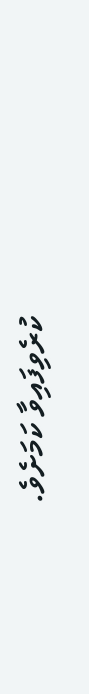ކުރެވިފައިވާ ކަމަށެވެ.